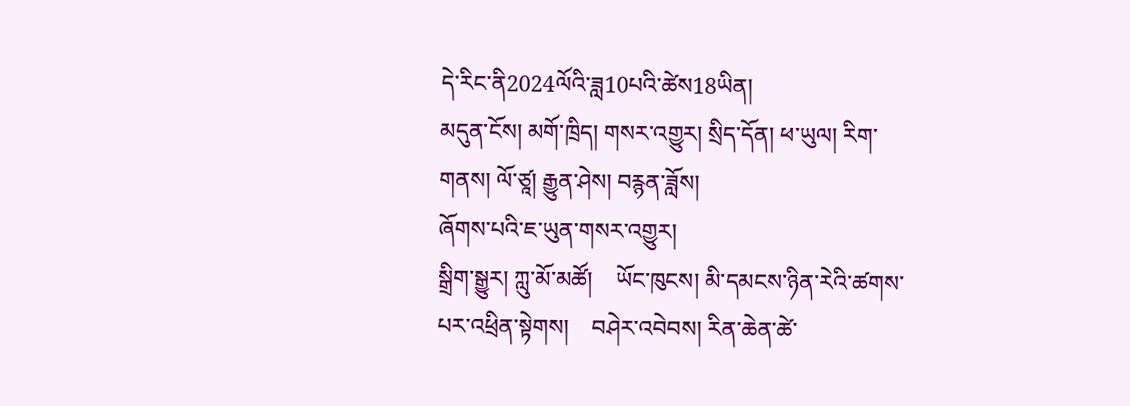དེ་རིང་ནི2024ལོའི་ཟླ10པའི་ཚེས18ཡིན།
མདུན་ངོས། མགོ་ཁྲིད། གསར་འགྱུར། སྲིད་དོན། ཕ་ཡུལ། རིག་གནས། ལོ་ཙཱ། རྒྱུན་ཤེས། བརྙན་ཟློས།
ཞོགས་པའི་ཇ་ཡུན་གསར་འགྱུར།
སྒྲིག་སྒྱུར། ཀླུ་མོ་མཚོ།    ཡོང་ཁུངས། མི་དམངས་ཉིན་རེའི་ཚགས་པར་འཕྲིན་སྟེགས།    བཤེར་འབེབས། རིན་ཆེན་ཚེ་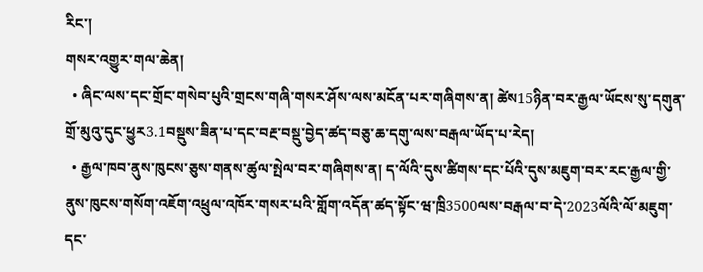རིང་།
གསར་འགྱུར་གལ་ཆེན།
  • ཞིང་ལས་དང་གྲོང་གསེབ་པུའི་གྲངས་གཞི་གསར་ཤོས་ལས་མངོན་པར་གཞིགས་ན། ཚེས15ཉིན་བར་རྒྱལ་ཡོངས་སུ་དགུན་གྲོ་མུའུ་དུང་ཕྱུར3.1བསྡུས་ཟིན་པ་དང་བརྔ་བསྡུ་བྱེད་ཚད་བཅུ་ཆ་དགུ་ལས་བརྒལ་ཡོད་པ་རེད།
  • རྒྱལ་ཁབ་ནུས་ཁུངས་ཅུས་གནས་ཚུལ་སྤེལ་བར་གཞིགས་ན། ད་ལོའི་དུས་ཚིགས་དང་པོའི་དུས་མཇུག་བར་རང་རྒྱལ་གྱི་ནུས་ཁུངས་གསོག་འཇོག་འཕྲུལ་འཁོར་གསར་པའི་གློག་འདོན་ཚད་སྟོང་ཝ་ཁྲི3500ལས་བརྒལ་བ་དེ་2023ལོའི་ལོ་མཇུག་དང་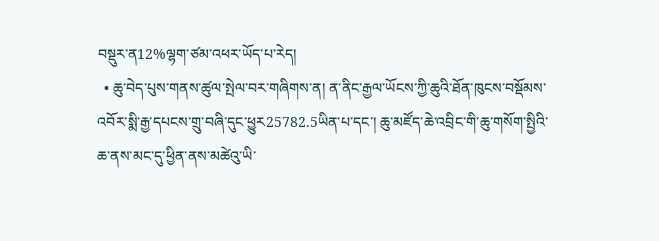བསྡུར་ན12%ལྷག་ཙམ་འཕར་ཡོད་པ་རེད།
  • ཆུ་བེད་པུས་གནས་ཚུལ་སྤེལ་བར་གཞིགས་ན། ན་ནིང་རྒྱལ་ཡོངས་ཀྱི་ཆུའི་ཐོན་ཁུངས་བསྡོམས་འབོར་སྨི་རྒྱ་དཔངས་གྲུ་བཞི་དུང་ཕྱུར25782.5ཡིན་པ་དང་། ཆུ་མཛོད་ཆེ་འབྲིང་གི་ཆུ་གསོག་སྤྱིའི་ཆ་ནས་མང་དུ་ཕྱིན་ནས་མཚེའུ་ཡི་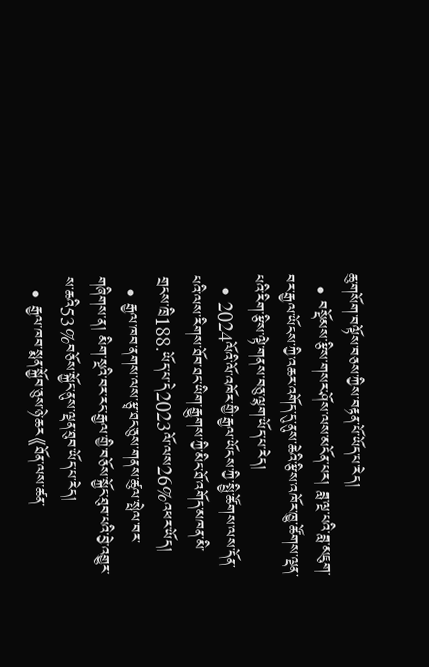ཆུ་གསོག་བལྟོས་བཅས་ཀྱིས་བརྟན་པོ་ཡོད་པ་རེད།
  • བསྡོམས་རྩིས་གསར་ཤོས་ལས་མངོན་པར། ཟླ་ལྔ་པའི་ཟླ་མཇུག་བར་རྒྱལ་ཡོངས་ཀྱི་འཆར་འགོད་དུ་ནུས་ཆེའི་རྩིས་འཁོར་ཁྱུ་ཚོགས་ལྡན་པའི་རིག་རྩིས་ལྟེ་གནས་བཅུ་ལྷག་ཡོད་པ་རེད།
  • 2024ལོའི་ལོ་འཁོར་གྱི་རྒྱལ་ཡོངས་ཀྱི་སྤྱི་ཚོགས་ལས་དོན་པའི་ལས་རིགས་ཐོབ་ཐང་ཡིག་རྒྱུགས་ཀྱི་མིང་ཐོ་འགོད་མཁན་མི་གྲངས་ཁྲི188.ཡོད་པ་དེ2023ལོ་ལས26%འཕར་ཡོད།
  • རྒྱལ་ཁབ་ནགས་ལས་རྩྭ་ཐང་ཅུས་གནས་ཚུལ་སྤེལ་བར་གཞིགས་ན། མིག་སྔའི་བར་རང་རྒྱལ་གྱི་བཅོས་སྐྱོང་ཐུབ་པའི་བྱེ་འགྱུར་ས་ཆའི53%བཅོས་སྐྱོང་ནུས་ལྡན་ཐུབ་ཡོད་པ་རེད།
  • རྒྱལ་ཁབ་སྨན་སྐྱོབ་ཅུས་ཉེ་ཆར《ཐོན་ལས་ཚན་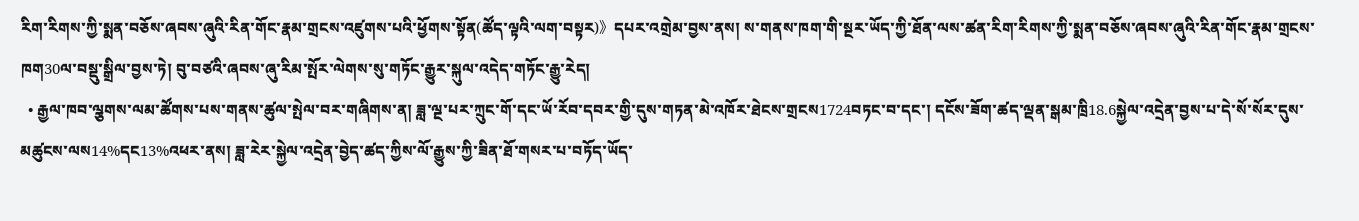རིག་རིགས་ཀྱི་སྨན་བཅོས་ཞབས་ཞུའི་རིན་གོང་རྣམ་གྲངས་འཛུགས་པའི་ཕྱོགས་སྟོན(ཚོད་ལྟའི་ལག་བསྟར)》དཔར་འགྲེམ་བྱས་ནས། ས་གནས་ཁག་གི་སྔར་ཡོད་ཀྱི་ཐོན་ལས་ཚན་རིག་རིགས་ཀྱི་སྨན་བཅོས་ཞབས་ཞུའི་རིན་གོང་རྣམ་གྲངས་ཁག30ལ་བསྡུ་སྒྲིལ་བྱས་ཏེ། བུ་བཙའི་ཞབས་ཞུ་རིམ་སྤོར་ལེགས་སུ་གཏོང་རྒྱུར་སྐུལ་འདེད་གཏོང་རྒྱུ་རེད།
  • རྒྱལ་ཁབ་ལྕགས་ལམ་ཚོགས་པས་གནས་ཚུལ་སྤེལ་བར་གཞིགས་ན། ཟླ་ལྔ་པར་ཀྲུང་གོ་དང་ཡོ་རོབ་དབར་གྱི་དུས་གཏན་མེ་འཁོར་ཐེངས་གྲངས1724བཏང་བ་དང་། དངོས་ཟོག་ཚད་ལྡན་སྒམ་ཁྲི18.6སྐྱེལ་འདྲེན་བྱས་པ་དེ་སོ་སོར་དུས་མཚུངས་ལས14%དང13%འཕར་ནས། ཟླ་རེར་སྐྱེལ་འདྲེན་བྱེད་ཚད་ཀྱིས་ལོ་རྒྱུས་ཀྱི་ཟིན་ཐོ་གསར་པ་བཏོད་ཡོད་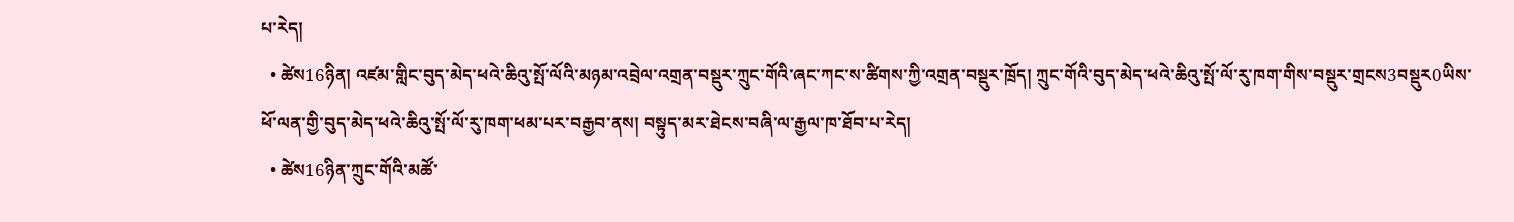པ་རེད།
  • ཚེས16ཉིན། འཛམ་གླིང་བུད་མེད་ཕའེ་ཆིའུ་སྤོ་ལོའི་མཉམ་འབྲེལ་འགྲན་བསྡུར་ཀྲུང་གོའི་ཞང་ཀང་ས་ཚིགས་ཀྱི་འགྲན་བསྡུར་ཁྲོད། ཀྲུང་གོའི་བུད་མེད་ཕའེ་ཆིའུ་སྤོ་ལོ་རུ་ཁག་གིས་བསྡུར་གྲངས3བསྡུར0ཡིས་ཕོ་ལན་གྱི་བུད་མེད་ཕའེ་ཆིའུ་སྤོ་ལོ་རུ་ཁག་ཕམ་པར་བརྒྱབ་ནས། བསྟུད་མར་ཐེངས་བཞི་ལ་རྒྱལ་ཁ་ཐོབ་པ་རེད།
  • ཚེས16ཉིན་ཀྲུང་གོའི་མཚོ་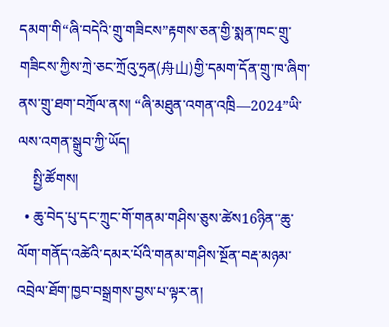དམག་གི“ཞི་བདེའི་གྲུ་གཟིངས”རྟགས་ཅན་གྱི་སྨན་ཁང་གྲུ་གཟིངས་ཀྱིས་ཀྲེ་ཅང་ཀྲོའུ་ཧྲན(舟山)གྱི་དམག་དོན་གྲུ་ཁ་ཞིག་ནས་གྲུ་ཐག་བཀྲོལ་ནས། “ཞི་མཐུན་འགན་འཁྲི—2024”ཡི་ལས་འགན་སྒྲུབ་ཀྱི་ཡོད།
    སྤྱི་ཚོགས།
  • ཆུ་བེད་པུ་དང་ཀྲུང་གོ་གནམ་གཤིས་ཅུས་ཚེས16ཉིན་་ཆུ་ལོག་གནོད་འཚེའི་དམར་པོའི་གནམ་གཤིས་སྔོན་བརྡ་མཉམ་འབྲེལ་ཐོག་ཁྱབ་བསྒྲགས་བྱས་པ་ལྟར་ན།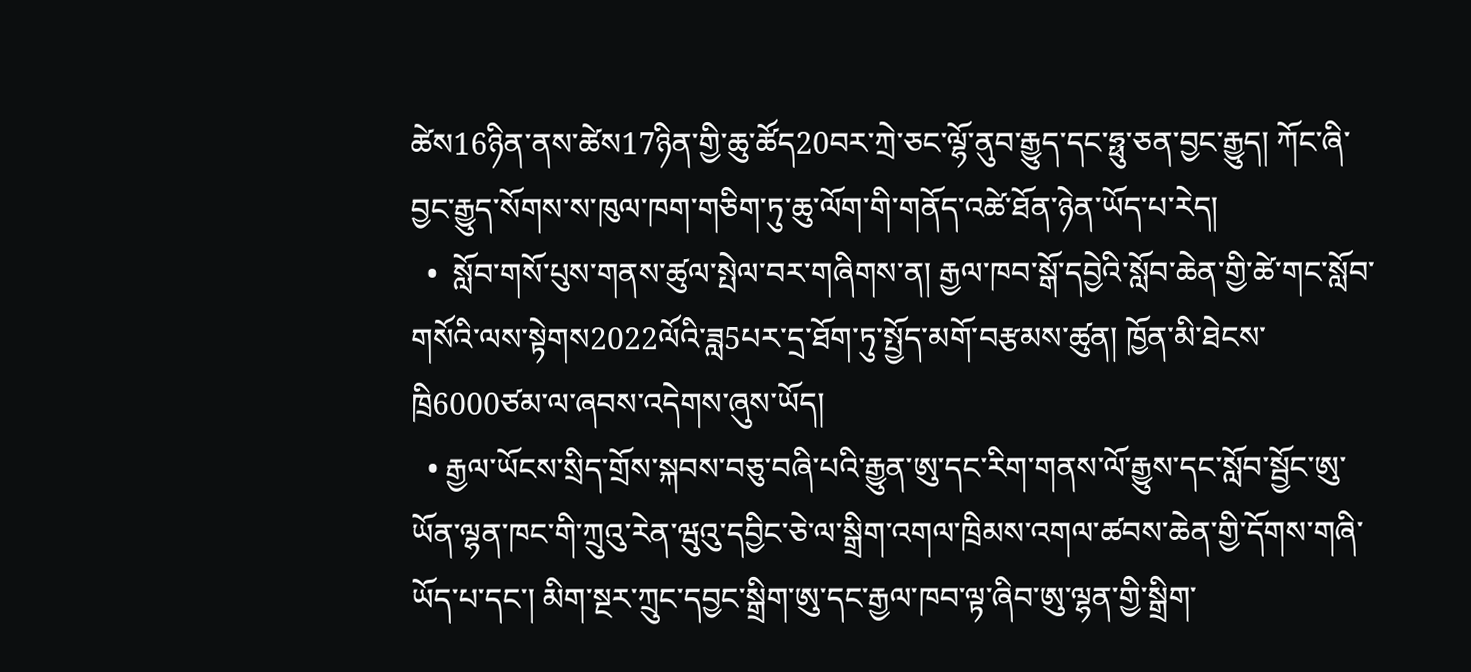ཚེས16ཉིན་ནས་ཚེས17ཉིན་གྱི་ཆུ་ཚོད20བར་ཀྲེ་ཅང་ལྷོ་ནུབ་རྒྱུད་དང་ཧྥུ་ཅན་བྱང་རྒྱུད། ཀོང་ཞི་བྱང་རྒྱུད་སོགས་ས་ཁུལ་ཁག་གཅིག་ཏུ་ཆུ་ལོག་གི་གནོད་འཚེ་ཐོན་ཉེན་ཡོད་པ་རེད།
  •  སློབ་གསོ་པུས་གནས་ཚུལ་སྤེལ་བར་གཞིགས་ན། རྒྱལ་ཁབ་སྒོ་དབྱེའི་སློབ་ཆེན་གྱི་ཚེ་གང་སློབ་གསོའི་ལས་སྟེགས2022ལོའི་ཟླ5པར་དྲ་ཐོག་ཏུ་སྤྱོད་མགོ་བརྩམས་ཚུན། ཁྱོན་མི་ཐེངས་ཁྲི6000ཙམ་ལ་ཞབས་འདེགས་ཞུས་ཡོད།
  • རྒྱལ་ཡོངས་སྲིད་གྲོས་སྐབས་བཅུ་བཞི་པའི་རྒྱུན་ཨུ་དང་རིག་གནས་ལོ་རྒྱུས་དང་སློབ་སྦྱོང་ཨུ་ཡོན་ལྷན་ཁང་གི་ཀྲུའུ་རེན་ཝུའུ་དབྱིང་ཅེ་ལ་སྒྲིག་འགལ་ཁྲིམས་འགལ་ཚབས་ཆེན་གྱི་དོགས་གཞི་ཡོད་པ་དང་། མིག་སྔར་ཀྲུང་དབྱང་སྒྲིག་ཨུ་དང་རྒྱལ་ཁབ་ལྟ་ཞིབ་ཨུ་ལྷན་གྱི་སྒྲིག་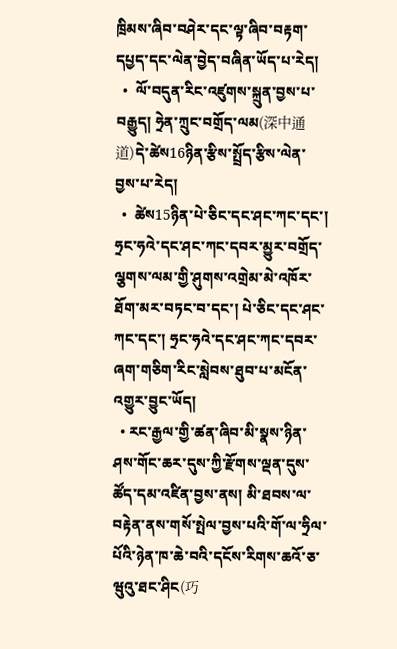ཁྲིམས་ཞིབ་བཤེར་དང་ལྟ་ཞིབ་བརྟག་དཔྱད་དང་ལེན་བྱེད་བཞིན་ཡོད་པ་རེད།
  •  ལོ་བདུན་རིང་འཛུགས་སྐྲུན་བྱས་པ་བརྒྱུད། ཧྲེན་ཀྲུང་བགྲོད་ལམ(深中通道)དེ་ཚེས16ཉིན་རྩིས་སྤྲོད་རྩིས་ལེན་བྱས་པ་རེད།
  •  ཚེས15ཉིན་པེ་ཅིང་དང་ཤང་ཀང་དང་། ཧྲང་ཧའེ་དང་ཤང་ཀང་དབར་མྱུར་བགྲོད་ལྕགས་ལམ་གྱི་ཤུགས་འགྲེམ་མེ་འཁོར་ཐོག་མར་བཏང་བ་དང་། པེ་ཅིང་དང་ཤང་ཀང་དང་། ཧྲང་ཧའེ་དང་ཤང་ཀང་དབར་ཞག་གཅིག་རིང་སླེབས་ཐུབ་པ་མངོན་འགྱུར་བྱུང་ཡོད།
  • རང་རྒྱལ་གྱི་ཚན་ཞིབ་མི་སྣས་ཉིན་ཤས་གོང་ཆར་དུས་ཀྱི་རྫོགས་ལྡན་དུས་ཚོད་དམ་འཛིན་བྱས་ནས། མི་ཐབས་ལ་བརྟེན་ནས་གསོ་སྤེལ་བྱས་པའི་གོ་ལ་ཧྲིལ་པོའི་ཉེན་ཁ་ཆེ་བའི་དངོས་རིགས་ཆའོ་ཅ་ཝུའུ་ཐང་ཤིང(巧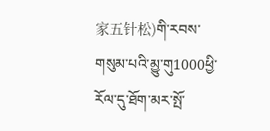家五针松)གི་རབས་གསུམ་པའི་མྱུ་གུ1000ཕྱི་རོལ་དུ་ཐོག་མར་སྤོ་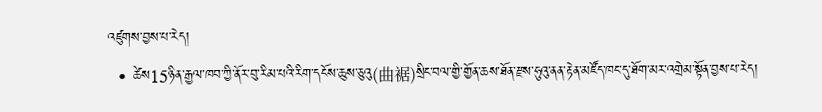འཛུགས་བྱས་པ་རེད།
  • ཚེས15ཉིན་རྒྱལ་ཁབ་ཀྱི་ནོར་བུ་རིམ་པའི་རིག་དངོས་ཆུས་ཅུའུ(曲裾)སྲིང་བལ་གྱི་གྱོན་ཆས་ཐོན་རྫས་ཧུའུ་ནན་རྟེན་མཛོད་ཁང་དུ་ཐོག་མར་འགྲེམ་སྟོན་བྱས་པ་རེད།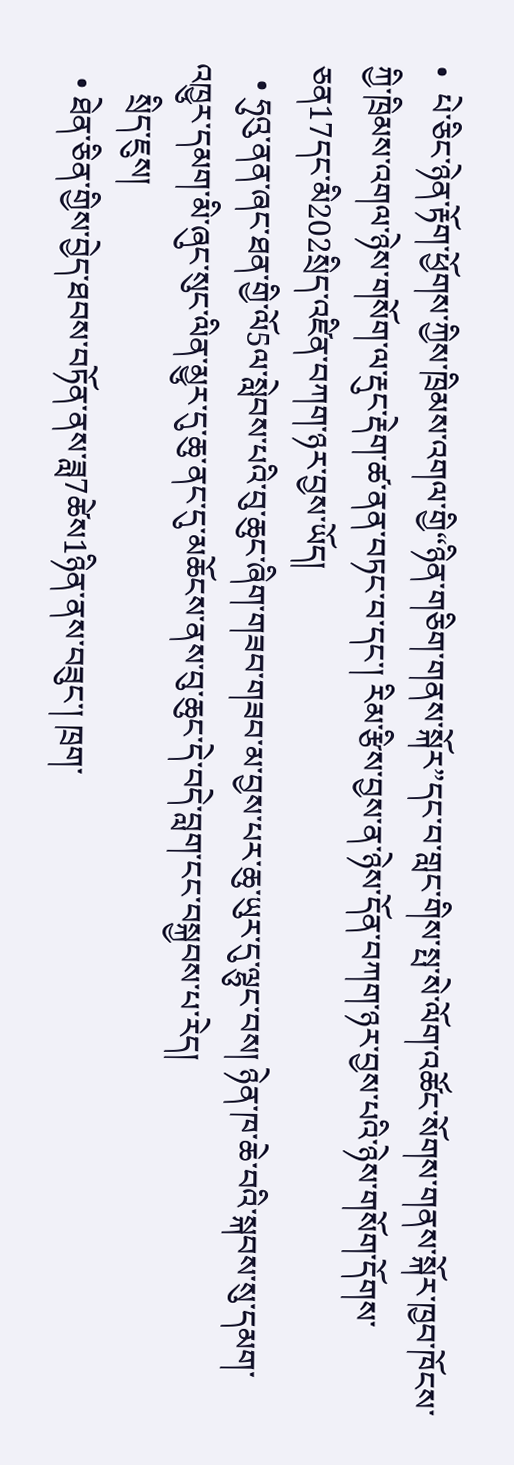•  པེ་ཅིང་ཉེན་རྟོག་ཕྱོགས་ཀྱིས་ཁྲིམས་འགལ་གྱི“ཉིན་གཅིག་གནས་སྐོར”དང་བ་གླང་གིས་སྤ་སེ་ལོག་འཚོང་སོགས་གནས་སྐོར་ཁྱབ་ཁོངས་ཀྱི་ཁྲིམས་འགལ་ཉེས་གསོག་ལ་རྡུང་རྡེག་ཚ་ནན་བཏང་བ་དང་། རིམ་རྩིས་བྱས་ན་ཉེས་དོན་བཀག་ཉར་བྱས་པའི་ཉེས་གསོག་དོགས་ཅན17དང་མི202སྲིད་འཛིན་བཀག་ཉར་བྱས་ཡོད།
  • ཧུའུ་ནན་ཞང་ཐན་གྱི་ལོ5ལ་སླེབས་པའི་བུ་ཆུང་ཞིག་གཟབ་གཟབ་མ་བྱས་པར་ཆུ་ཡུར་དུ་ལྷུང་བས། ཉེན་ཁ་ཆེ་བའི་སྐབས་སུ་དམག་འཁྱུར་དམག་མི་ཞུང་སུང་ལིན་མྱུར་དུ་ཆུ་ནང་དུ་མཆོངས་ནས་བུ་ཆུང་དེ་བདེ་བླག་ངང་བསྐྱབས་པ་རེད།
    སྲིད་ཇུས།
  • ཐེན་ཅིན་གྱིས་བྱེད་ཐབས་བཏོན་ནས་ཟླ7ཚེས1ཉིན་ནས་བཟུང་། ཁྲག་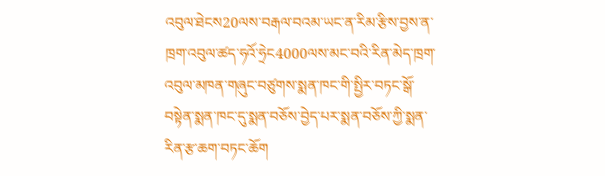འབུལ་ཐེངས20ལས་བརྒལ་བའམ་ཡང་ན་རིམ་རྩིས་བྱས་ན་ཁྲག་འབུལ་ཚད་ཧའོ་ཧྲེང4000ལས་མང་བའི་རིན་མེད་ཁྲག་འབུལ་མཁན་གཞུང་བཙུགས་སྨན་ཁང་གི་སྤྱིར་བཏང་སྒོ་བསྟེན་སྨན་ཁང་དུ་སྨན་བཅོས་བྱེད་པར་སྨན་བཅོས་ཀྱི་སྨན་རིན་རྩ་ཆག་བཏང་ཆོག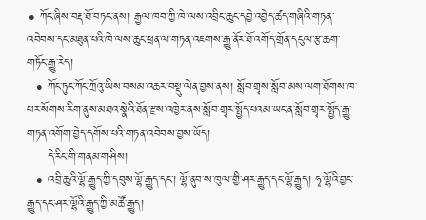• ཀོང་ཞིས་བརྡ་ཐོ་བཏང་ནས། རྒྱལ་ཁབ་ཀྱི་ཁེ་ལས་འབྲིང་ཆུང་དབྱེ་འབྱེད་ཚད་གཞིའི་གཏན་འབེབས་དང་མཐུན་པའི་ཁེ་ལས་ཆུང་ཕྲན་ལ་གཏན་འཇགས་རྒྱུ་ནོར་ཐོ་འགོད་གྲོན་དངུལ་རྩ་ཆག་གཏོང་རྒྱུ་རེད།
  • ཀོང་ཏུང་ཀོང་ཀྲོའུ་ཡིས་བསམ་འཆར་བསྡུ་ལེན་བྱས་ནས། སློབ་གྲྭས་སློབ་མས་ལག་ཐོགས་ཁ་པར་སོགས་རིག་ནུས་མཐའ་སྣེའི་ཐོན་རྫས་འཁྱེར་ནས་སློབ་གྲྭར་སྤྱོད་པའམ་ཡང་ན་སློབ་གྲྭར་སྤྱོད་རྒྱུ་གཏན་འགོག་བྱེད་དགོས་པའི་གཏན་འབེབས་བྱས་ཡོད།
     དེ་རིང་གི་གནམ་གཤིས།
  • འབྲི་ཆུའི་ལྷོ་རྒྱུད་ཀྱི་དབུས་ལྷོ་རྒྱུད་དང་། ལྷོ་ནུབ་ས་ཁུལ་གྱི་ཤར་རྒྱུད་དང་ལྷོ་རྒྱུད། ཧྭ་ལྷོའི་བྱང་རྒྱུད་དང་ཤར་ལྷོའི་རྒྱུད་ཀྱི་མཚོ་རྒྱུད།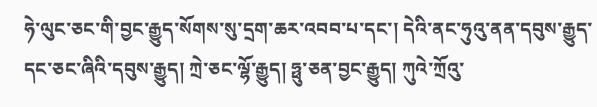ཧེ་ལུང་ཅང་གི་བྱང་རྒྱུད་སོགས་སུ་དྲག་ཆར་འབབ་པ་དང་། དེའི་ནང་ཧུའུ་ནན་དབུས་རྒྱུད་དང་ཅང་ཞིའི་དབུས་རྒྱུད། ཀྲེ་ཅང་ལྷོ་རྒྱུད། ཧྥུ་ཅན་བྱང་རྒྱུད། ཀུའེ་ཀྲོའུ་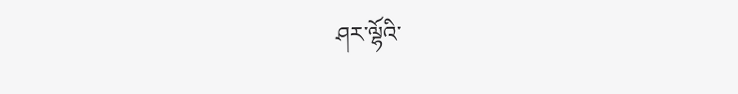ཤར་ལྷོའི་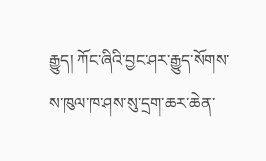རྒྱུད། ཀོང་ཞིའི་བྱང་ཤར་རྒྱུད་སོགས་ས་ཁུལ་ཁ་ཤས་སུ་དྲག་ཆར་ཆེན་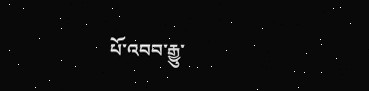པོ་འབབ་རྒྱུ་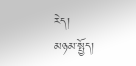རེད།
མཉམ་སྤྱོད།